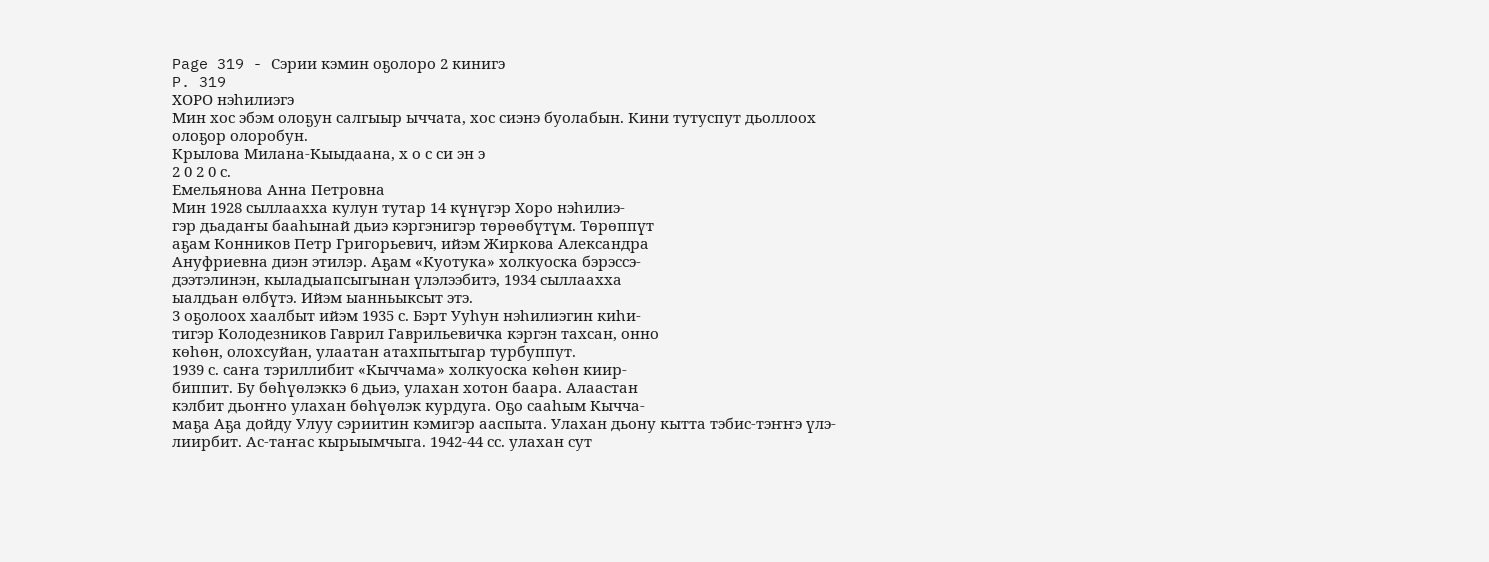Page 319 - Сэрии кэмин оҕолоро 2 кинигэ
P. 319
ХОРО нэһилиэгэ
Мин хос эбэм олоҕун салгыыр ыччата, хос сиэнэ буолабын. Кини тутуспут дьоллоох
олоҕор олоробун.
Крылова Милана-Кыыдаана, х о с си эн э
2 0 2 0 с.
Емельянова Анна Петровна
Мин 1928 сыллаахха кулун тутар 14 күнүгэр Хоро нэһилиэ-
гэр дьадаҥы бааһынай дьиэ кэргэнигэр төрөөбүтүм. Төрөппүт
аҕам Конников Петр Григорьевич, ийэм Жиркова Александра
Ануфриевна диэн этилэр. Аҕам «Куотука» холкуоска бэрэссэ-
дээтэлинэн, кыладыапсыгынан үлэлээбитэ, 1934 сыллаахха
ыалдьан өлбүтэ. Ийэм ыанньыксыт этэ.
3 оҕолоох хаалбыт ийэм 1935 с. Бэрт Ууһун нэһилиэгин киһи-
тигэр Колодезников Гаврил Гаврильевичка кэргэн тахсан, онно
көһөн, олохсуйан, улаатан атахпытыгар турбуппут.
1939 с. саҥа тэриллибит «Кыччама» холкуоска көһөн киир-
биппит. Бу бөһүөлэккэ 6 дьиэ, улахан хотон баара. Алаастан
кэлбит дьоҥҥо улахан бөһүөлэк курдуга. Оҕо сааһым Кычча-
маҕа Аҕа дойду Улуу сэриитин кэмигэр ааспыта. Улахан дьону кытта тэбис-тэҥҥэ үлэ-
лиирбит. Ас-таҥас кырыымчыга. 1942-44 сс. улахан сут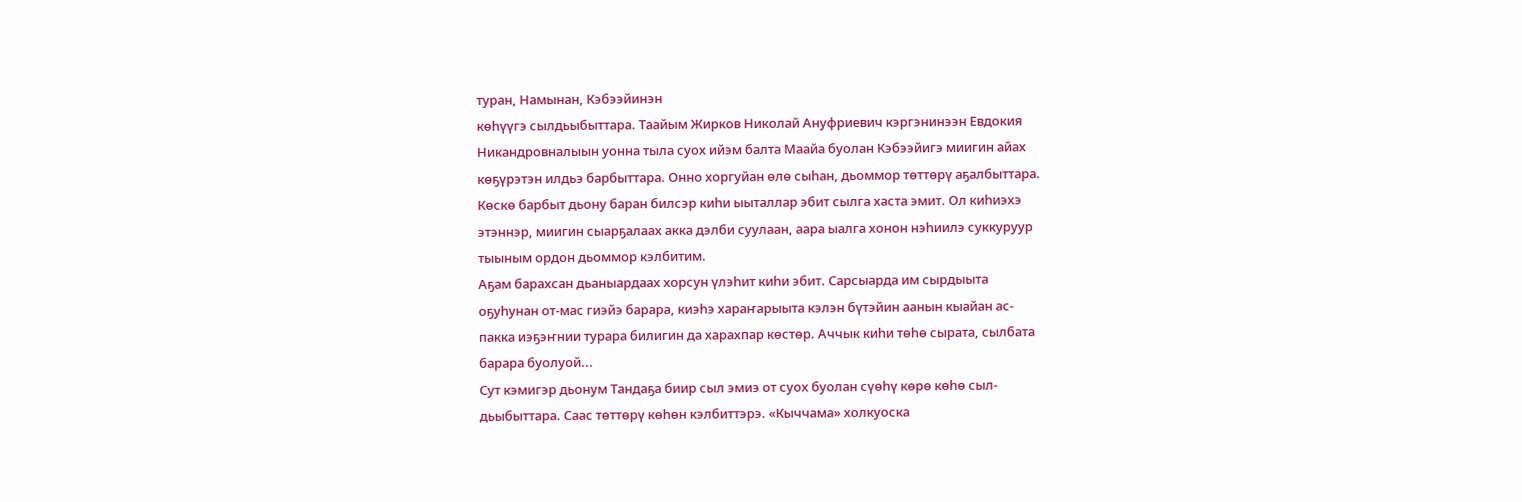туран, Намынан, Кэбээйинэн
көһүүгэ сылдьыбыттара. Таайым Жирков Николай Ануфриевич кэргэнинээн Евдокия
Никандровналыын уонна тыла суох ийэм балта Маайа буолан Кэбээйигэ миигин айах
көҕүрэтэн илдьэ барбыттара. Онно хоргуйан өлө сыһан, дьоммор төттөрү аҕалбыттара.
Көскө барбыт дьону баран билсэр киһи ыыталлар эбит сылга хаста эмит. Ол киһиэхэ
этэннэр, миигин сыарҕалаах акка дэлби суулаан, аара ыалга хонон нэһиилэ суккуруур
тыыным ордон дьоммор кэлбитим.
Аҕам барахсан дьаныардаах хорсун үлэһит киһи эбит. Сарсыарда им сырдыыта
оҕуһунан от-мас гиэйэ барара, киэһэ хараҥарыыта кэлэн бүтэйин аанын кыайан ас-
пакка иэҕэҥнии турара билигин да харахпар көстөр. Аччык киһи төһө сырата, сылбата
барара буолуой...
Сут кэмигэр дьонум Тандаҕа биир сыл эмиэ от суох буолан сүөһү көрө көһө сыл-
дьыбыттара. Саас төттөрү көһөн кэлбиттэрэ. «Кыччама» холкуоска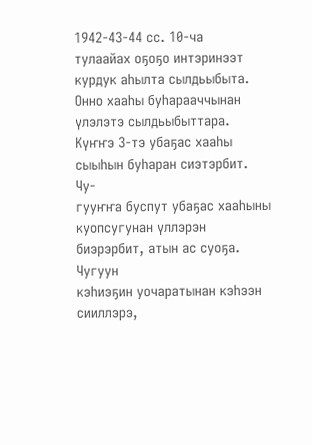1942-43-44 сс. 10-ча
тулаайах оҕоҕо интэринээт курдук аһылта сылдьыбыта. Онно хааһы буһарааччынан
үлэлэтэ сылдьыбыттара. Күҥҥэ 3-тэ убаҕас хааһы сыыһын буһаран сиэтэрбит. Чу-
гууҥҥа буспут убаҕас хааһыны куопсугунан үллэрэн биэрэрбит, атын ас суоҕа. Чугуун
кэһиэҕин уочаратынан кэһээн сииллэрэ,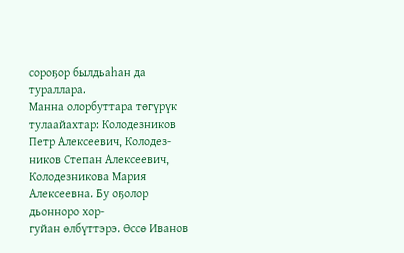сороҕор былдьаһан да тураллара.
Манна олорбуттара төгүрүк тулаайахтар: Колодезников Петр Алексеевич, Колодез-
ников Степан Алексеевич, Колодезникова Мария Алексеевна. Бу оҕолор дьонноро хор-
гуйан өлбүттэрэ. Өссө Иванов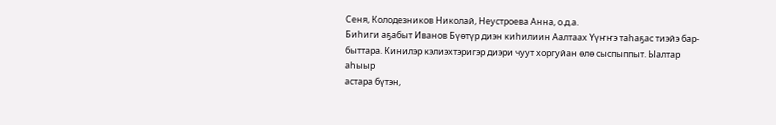Сеня, Колодезников Николай, Неустроева Анна, о.д.а.
Биһиги аҕабыт Иванов Бүөтүр диэн киһилиин Аалтаах Үүҥҥэ таһаҕас тиэйэ бар-
быттара. Кинилэр кэлиэхтэригэр диэри чуут хоргуйан өлө сыспыппыт. Ыалтар аһыыр
астара бүтэн,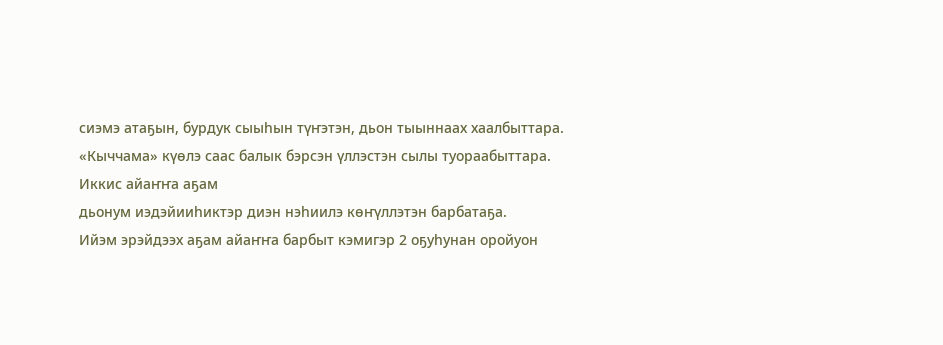сиэмэ атаҕын, бурдук сыыһын түҥэтэн, дьон тыыннаах хаалбыттара.
«Кыччама» күөлэ саас балык бэрсэн үллэстэн сылы туораабыттара. Иккис айаҥҥа аҕам
дьонум иэдэйииһиктэр диэн нэһиилэ көҥүллэтэн барбатаҕа.
Ийэм эрэйдээх аҕам айаҥҥа барбыт кэмигэр 2 оҕуһунан оройуон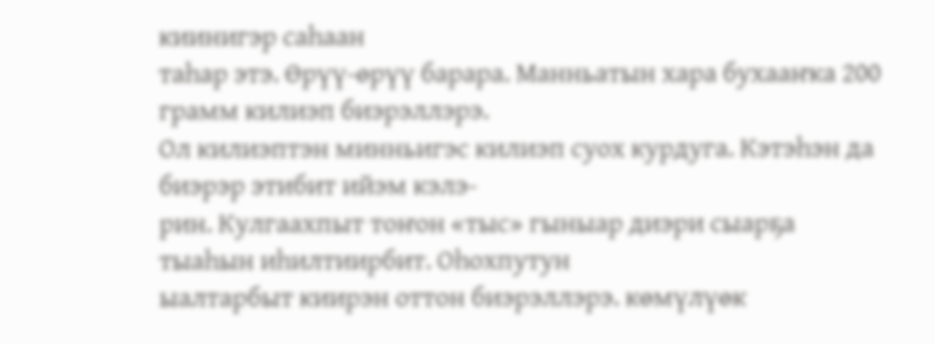киинигэр саһаан
таһар этэ. Өрүү-өрүү барара. Манньатын хара бухааҥка 200 грамм килиэп биэрэллэрэ.
Ол килиэптэн минньигэс килиэп суох курдуга. Кэтэһэн да биэрэр этибит ийэм кэлэ-
рин. Кулгаахпыт тоҥон «тыс» гыныар диэри сыарҕа тыаһын иһилтиирбит. Оһохпутун
ыалтарбыт киирэн оттон биэрэллэрэ. көмүлүөк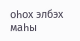оһох элбэх маһы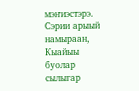мэҥиэстэрэ.
Сэрии арыый намыраан, Кыайыы буолар сылыгар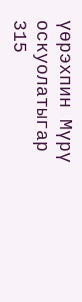үөрэхпин Мүрү оскуолатыгар
315